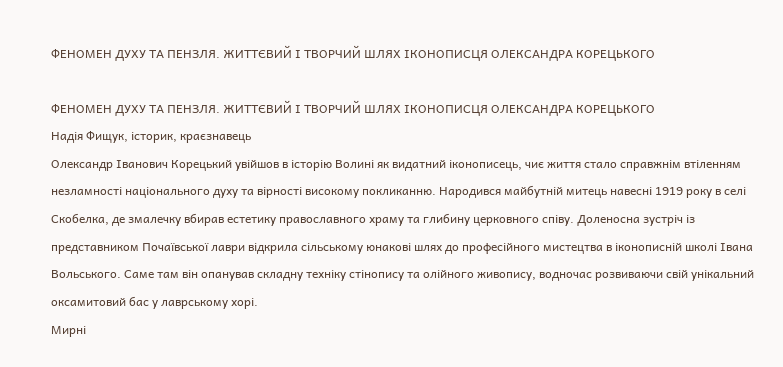ФЕНОМЕН ДУХУ ТА ПЕНЗЛЯ. ЖИТТЄВИЙ І ТВОРЧИЙ ШЛЯХ ІКОНОПИСЦЯ ОЛЕКСАНДРА КОРЕЦЬКОГО

ФЕНОМЕН ДУХУ ТА ПЕНЗЛЯ. ЖИТТЄВИЙ І ТВОРЧИЙ ШЛЯХ ІКОНОПИСЦЯ ОЛЕКСАНДРА КОРЕЦЬКОГО
Надія Фищук, історик, краєзнавець
Олександр Іванович Корецький увійшов в історію Волині як видатний іконописець, чиє життя стало справжнім втіленням незламності національного духу та вірності високому покликанню. Народився майбутній митець навесні 1919 року в селі Скобелка, де змалечку вбирав естетику православного храму та глибину церковного співу. Доленосна зустріч із представником Почаївської лаври відкрила сільському юнакові шлях до професійного мистецтва в іконописній школі Івана Вольського. Саме там він опанував складну техніку стінопису та олійного живопису, водночас розвиваючи свій унікальний оксамитовий бас у лаврському хорі.
Мирні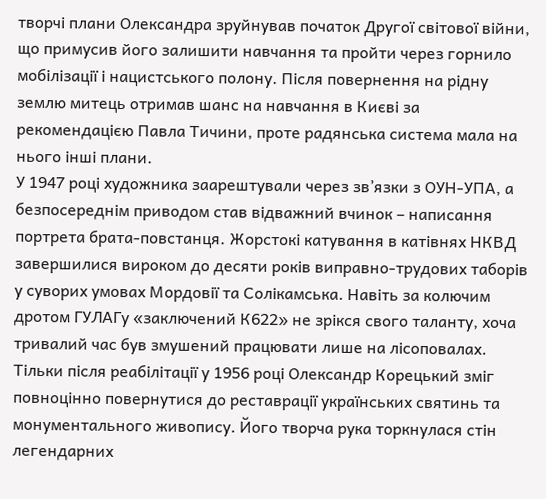творчі плани Олександра зруйнував початок Другої світової війни, що примусив його залишити навчання та пройти через горнило мобілізації і нацистського полону. Після повернення на рідну землю митець отримав шанс на навчання в Києві за рекомендацією Павла Тичини, проте радянська система мала на нього інші плани.
У 1947 році художника заарештували через зв’язки з ОУН-УПА, а безпосереднім приводом став відважний вчинок – написання портрета брата-повстанця. Жорстокі катування в катівнях НКВД завершилися вироком до десяти років виправно-трудових таборів у суворих умовах Мордовії та Солікамська. Навіть за колючим дротом ГУЛАГу «заключений К622» не зрікся свого таланту, хоча тривалий час був змушений працювати лише на лісоповалах. Тільки після реабілітації у 1956 році Олександр Корецький зміг повноцінно повернутися до реставрації українських святинь та монументального живопису. Його творча рука торкнулася стін легендарних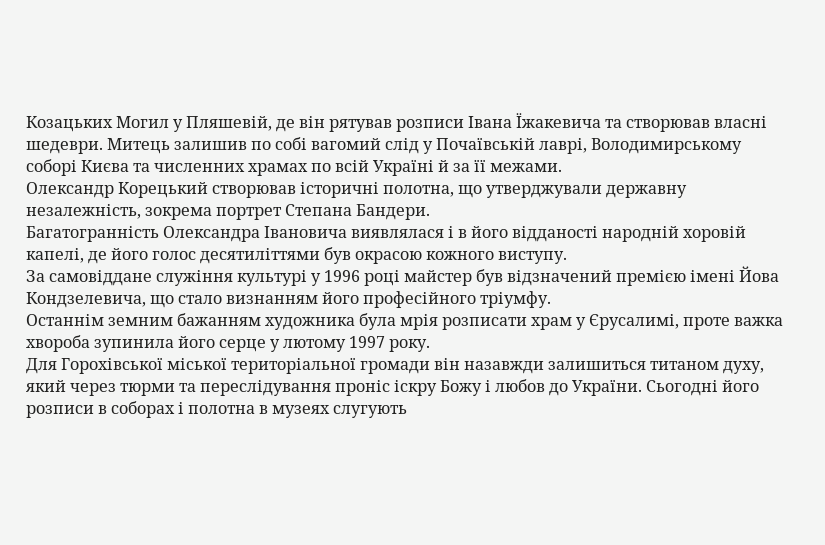Козацьких Могил у Пляшевій, де він рятував розписи Івана Їжакевича та створював власні шедеври. Митець залишив по собі вагомий слід у Почаївській лаврі, Володимирському соборі Києва та численних храмах по всій Україні й за її межами.
Олександр Корецький створював історичні полотна, що утверджували державну незалежність, зокрема портрет Степана Бандери.
Багатогранність Олександра Івановича виявлялася і в його відданості народній хоровій капелі, де його голос десятиліттями був окрасою кожного виступу.
За самовіддане служіння культурі у 1996 році майстер був відзначений премією імені Йова Кондзелевича, що стало визнанням його професійного тріумфу.
Останнім земним бажанням художника була мрія розписати храм у Єрусалимі, проте важка хвороба зупинила його серце у лютому 1997 року.
Для Горохівської міської територіальної громади він назавжди залишиться титаном духу, який через тюрми та переслідування проніс іскру Божу і любов до України. Сьогодні його розписи в соборах і полотна в музеях слугують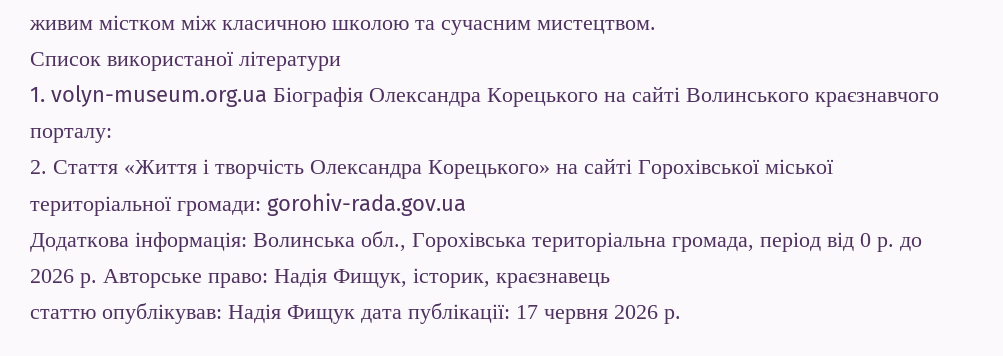живим містком між класичною школою та сучасним мистецтвом.
Список використаної літератури
1. volyn-museum.org.ua Біографія Олександра Корецького на сайті Волинського краєзнавчого порталу:
2. Стаття «Життя і творчість Олександра Корецького» на сайті Горохівської міської територіальної громади: gorohiv-rada.gov.ua
Додаткова інформація: Волинська обл., Горохівська територіальна громада, період від 0 р. до 2026 р. Авторське право: Надія Фищук, історик, краєзнавець
статтю опублікував: Надія Фищук дата публікації: 17 червня 2026 р.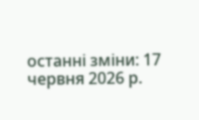останні зміни: 17 червня 2026 р.